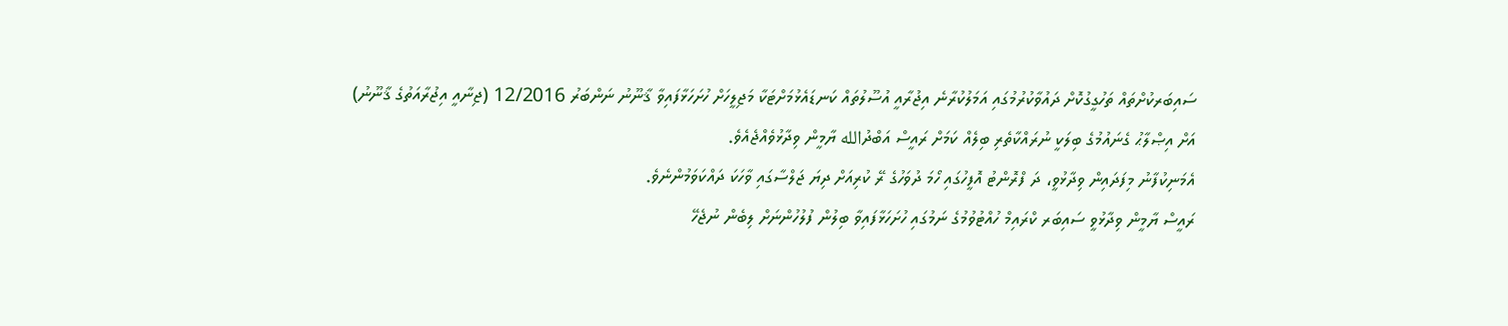ސައިބަރކުށްތައް ތަހުގީގުކޮށް ދައުވާކުރުމުގައި އަމަލުކުރާނެ އިޖުރާއީ އުސޫލުތައް ކަނޑައެޅުމަށްޓަކާ މަޖިލީހަށް ހުށަހަޅާފައިވާ ޤާނޫނު ނަންބަރު 12/2016 (ޖިނާއީ އިޖުރާއަތުގެ ޤާނޫނު) އަށް އިޞްލާޙު ގެނައުމުގެ ބިލަކީ ނުރައްކާތެރި ބިލެއް ކަމަށް ރައީސް އަބްދުالله ޔާމީން ވިދާޅުވެއްޖެއެވެ.
އެމަނިކުފާނު މިފަދައިން ވިދާޅުވީ، ދަ ފްރޮންޓު އޮފީހުގައި ހޯމަ ދުވަހުގެ ރޭ ކުރިއަށް ދިޔަ ޖަލްސާގައި ވާހަކަ ދައްކަވަމުންނެވެ.
ރައީސް ޔާމީން ވިދާޅުވީ ސައިބަރ ކްރައިމް ހުއްޓުވުމުގެ ނަމުގައި ހުށަހަޅާފައިވާ ބިލުން ފުލުހުންނަށް ލިބެން ނުޖެހޭ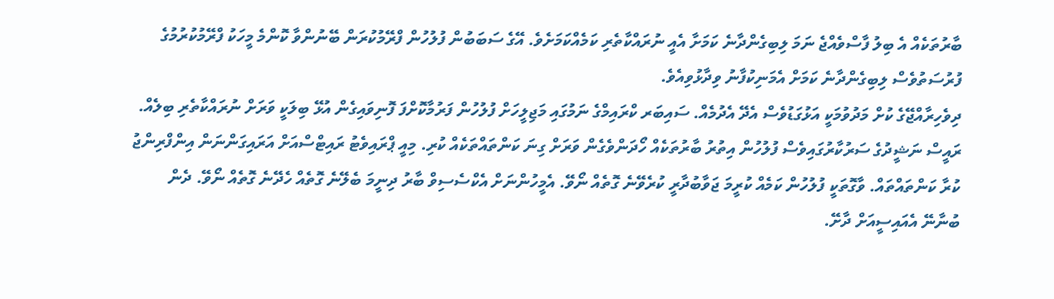ބާރުތަކެއް އެ ބިލު ފާސްވެއްޖެ ނަމަ ލިބިގެންދާނެ ކަމަށާ އެއީ ނުރައްކާތެރި ކަމެއްކަމަށެވެ. އޭގެ ސަބަބުން ފުލުހުން ފްރޭމުކުރަން ބޭނުންވާ ކޮންމެ މީހަކު ފްރޭމުކުރުމުގެ ފުރުސަތުވެސް ލިބިގެންދާނެ ކަމަށް އެމަނިކުފާނު ވިދާޅުވިއެވެ.
ދިވެހިރާއްޖޭގެ ކުށް މަދުވުމަކީ އަޅުގަޑުވެސް އެދޭ އެދުމެއް. ސައިބަރ ކްރައިމްގެ ނަމުގައި މަޖިލީހަށް ފުލުހުން ފަރުމާކޮށްފަ ފޮނިވައިގެން އުޅޭ ބިލަކީ ވަރަށް ނުރައްކާތެރި ބިލެއް. ރައީސް ނަޝީދުގެ ސަރުކާރުގައިވެސް ފުލުހުން އިތުރު ބާރުތަކެއް ހޯދަންވެގެން ވަރަށް ގިނަ ކަންތައްތަކެއް ކުރި. މިއީ ޕްރައިވެޓު ރައިޓްސްއަށް އަރައިގަންނަން އިންފްރިންޖު ކުރާ ކަންތައްތައް. ވާގޮތަކީ ފުލުހުން ކަމެއް ކުރީމަ ޖަވާބުދާރީ ކުރެވޭނެ ގޮތެއް ނޯވޭ. އެމީހުންނަށް އެކްސެސިވް ބާރު ދިނީމަ ބެލޭނެ ގޮތެއް ހެދޭނެ ގޮތެއް ނޯވޭ. ދެން ބުނާނޭ އެއައިސީއަށް ދާށޭ.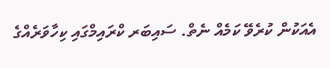އެއަކުން ކުރެވޭ ކަމެއް ނެތް. ސައިބަރ ކްރައިމްގައި ކިހާވަރެއްގެ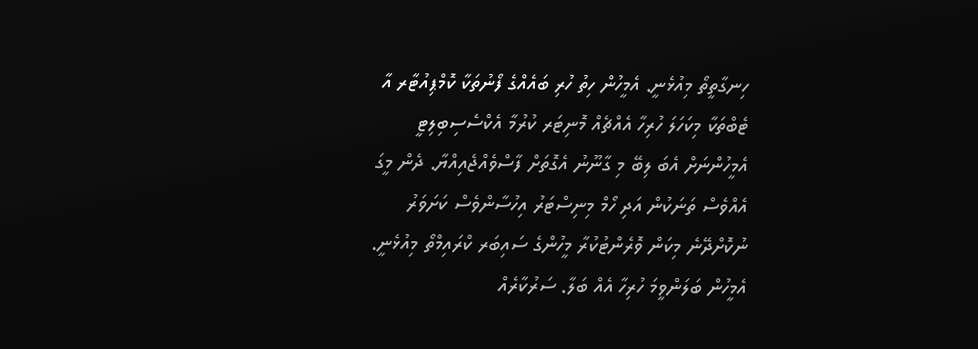ހިނގާތީތޯ މިއުޅެނީ. އެމީހުން ހިތު ހުރި ބައެއްގެ ފޯނުތަކާ ކޮމްޕިއުޓާރ އާ ޓެބްތަކާ މިކަހަލަ ހުރިހާ އެއްޗެއް މޮނިޓަރ ކުރުމާ އެކްސެސިބިލިޓީ އެމީހުންނަށް އެބަ ލިބޭ މި ގާނޫނު އެގޮތަށް ފާސްވެއްޖެއިއްޔާ. ދެން މީގަ އެއްވެސް ތަނަކުން އަދި ހޯމް މިނިސްޓަރު އިހުސާންވެސް ކަށަވަރު ނުކޮށްދޭނެ މިކަން ވޮރެންޓުކުރާ މީހުންގެ ސައިބަރ ކްރައިމްތޯ މިއުޅެނީ. އެމީހުން ބަލަންވީމަ ހުރިހާ އެއް ބަލާ. ސަރުކާރެއް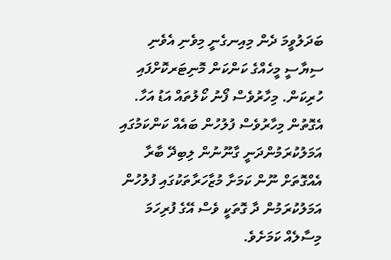ބަދަލުވީމަ ދެން މިއިނގެނީ މިވެނި އެވެނި ސިޔާސީ މީހެއްގެ ކަންކަން މޮނިޓަރކޮށްފައި ހުރިކަން. މިހާރުވެސް ފޯނު ކޯލުތައް އަޑު އަހާ.
އެގޮތުން މިހާރުވެސް ފުލުހުން ބައެއް ކަންކަމުގައި އަމަލުކުރަމުންދަނީ ގާނޫނުން ލިބިދޭ ބާރާ އެއްގޮތަށް ނޫން ކަމަށާ މުޒާހަރާތަކުގައި ފުލުހުން އަމަލުކުރަމުން ދާ ގޮތަކީ ވެސް އޭގެ ފުރިހަމަ މިސާލެއް ކަމަށެވެ.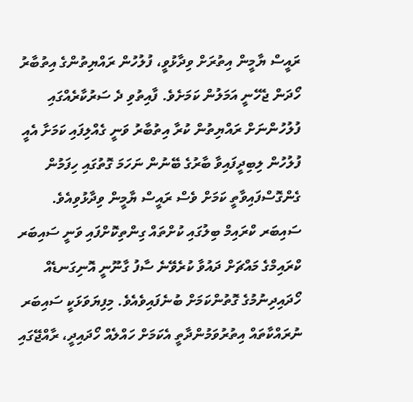ރައީސް ޔާމީން އިތުރަށް ވިދާޅުވީ، ފުލުހުން ރައްޔިތުންގެ އިތުބާރު ހޯދަން ޖެހޭނީ އަމަލުން ކަމަށެވެ. ފާއިތުވި ދެ ސަރުކާރެއްގައި ފުލުހުންނަށް ރައްޔިތުން ކުރާ އިތުބާރު ވަނީ ގެއްލިފައި ކަމަށާ އެއީ ފުލުހުން ލިބިދީފައިވާ ބާރުގެ ބޭނުން ނަހަމަ ގޮތުގައި ހިފަމުން ގެންގޮސްފައިވާތީ ކަމަށް ވެސް ރައީސް ޔާމީން ވިދާޅުވިއެވެ.
ސައިބަރ ކްރައިމް ބިލުގައި ކުށްތައް ގިންތިކޮށްފައި ވަނީ ސައިބަރ ކްރައިމްގެ މައްޗަށް ދައުވާ ކުރެވޭނެ ސާފު ގާނޫނީ އޮނިގަނޑެއް ހޯދައިދިނުމުގެ ގޮތުންކަމަށް ބުނެފައިވެއެވެ. މިފިޔަވަޅަކީ ސައިބަރ ނުރައްކާތައް އިތުރުވަމުންދާތީ އެކަމަށް ހައްލެއް ހޯދައިދީ، ރާއްޖޭގައި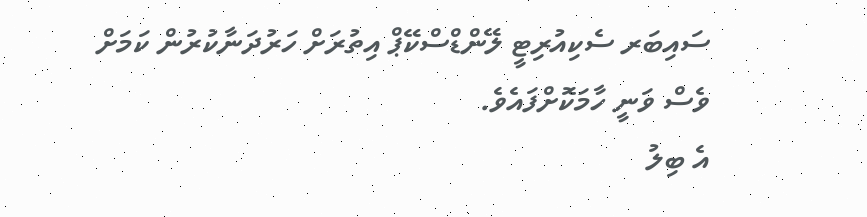ސައިބަރ ސެކިއުރިޓީ ލޭންޑްސްކޭޕް އިތުރަށް ހަރުދަނާކުރުން ކަމަށް ވެސް ވަނީ ހާމަކޮށްފައެވެ.
އެ ބިލު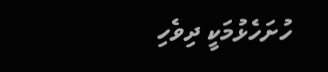ހުށަހެޅުމަކީ ދިވެހި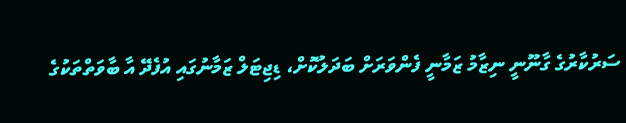ސަރުކާރުގެ ގާނޫނީ ނިޒާމު ޒަމާނީ ފެންވަރަށް ބަދަލުކޮށް، ޑިޖިޓަލް ޒަމާނުގައި އުފެދޭ އާ ބާވަތްތަކުގެ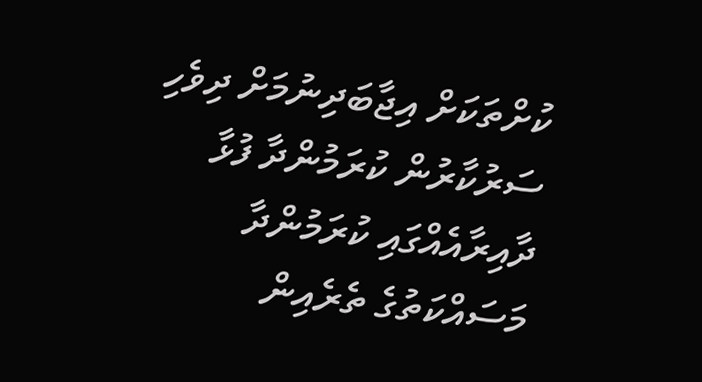ކުށްތަކަށް އިޖާބަދިނުމަށް ދިވެހި ސަރުކާރުން ކުރަމުންދާ ފުޅާ ދާއިރާއެއްގައި ކުރަމުންދާ މަސައްކަތުގެ ތެރެއިން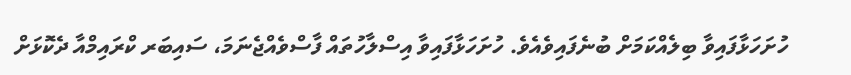ހުށަހަޅާފައިވާ ބިލެއްކަމަށް ބުނެފައިވެއެވެ. ހުށަހަޅާފައިވާ އިސްލާހުތައް ފާސްވެއްޖެނަމަ، ސައިބަރ ކްރައިމްއާ ދެކޮޅަށް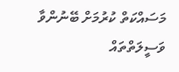މަސައްކަތް ކުރުމަށް ބޭނުންވާ ވަސީލަތްތައް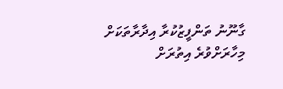ގާނޫނު ތަންފީޒުކުރާ އިދާރާތަކަށް މިހާރަށްވުރެ އިތުރަށް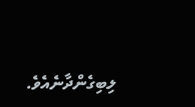ލިބިގެންދާނެއެވެ.